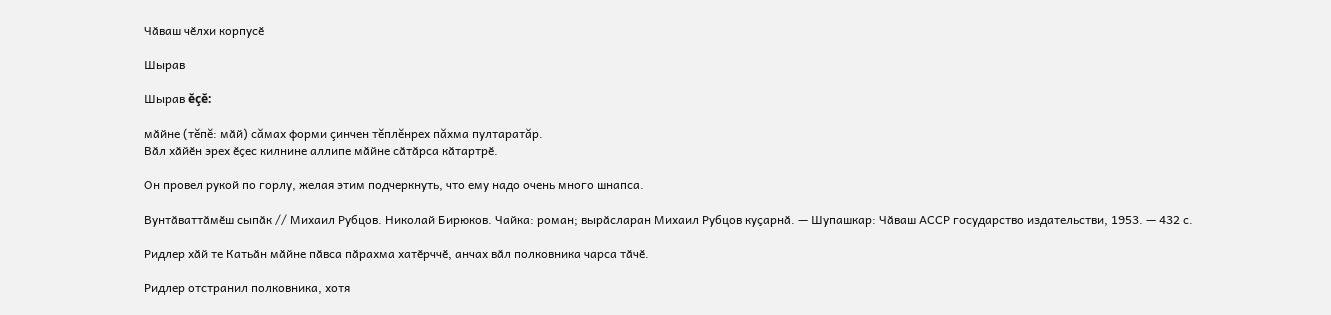Чӑваш чӗлхи корпусӗ

Шырав

Шырав ĕçĕ:

мӑйне (тĕпĕ: мӑй) сăмах форми çинчен тĕплĕнрех пăхма пултаратăр.
Вӑл хӑйӗн эрех ӗҫес килнине аллипе мӑйне сӑтӑрса кӑтартрӗ.

Он провел рукой по горлу, желая этим подчеркнуть, что ему надо очень много шнапса.

Вунтӑваттӑмӗш сыпӑк // Михаил Рубцов. Николай Бирюков. Чайка: роман; вырӑсларан Михаил Рубцов куҫарнӑ. — Шупашкар: Чӑваш АССР государство издательстви, 1953. — 432 с.

Ридлер хӑй те Катьӑн мӑйне пӑвса пӑрахма хатӗрччӗ, анчах вӑл полковника чарса тӑчӗ.

Ридлер отстранил полковника, хотя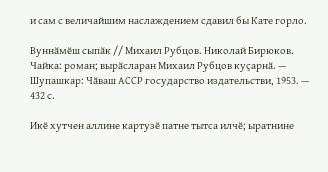и сам с величайшим наслаждением сдавил бы Кате горло.

Вуннӑмӗш сыпӑк // Михаил Рубцов. Николай Бирюков. Чайка: роман; вырӑсларан Михаил Рубцов куҫарнӑ. — Шупашкар: Чӑваш АССР государство издательстви, 1953. — 432 с.

Икӗ хутчен аллине картузӗ патне тытса илчӗ; ыратнине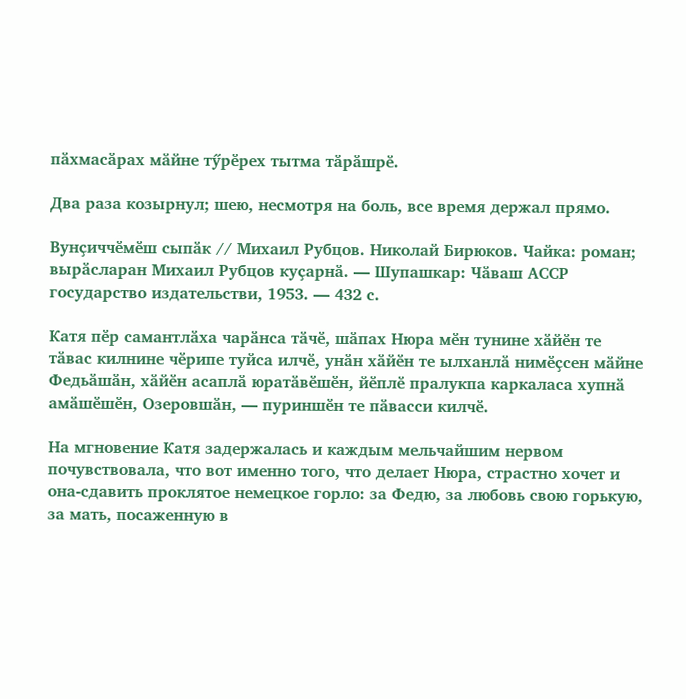пӑхмасӑрах мӑйне тӳрӗрех тытма тӑрӑшрӗ.

Два раза козырнул; шею, несмотря на боль, все время держал прямо.

Вунҫиччӗмӗш сыпӑк // Михаил Рубцов. Николай Бирюков. Чайка: роман; вырӑсларан Михаил Рубцов куҫарнӑ. — Шупашкар: Чӑваш АССР государство издательстви, 1953. — 432 с.

Катя пӗр самантлӑха чарӑнса тӑчӗ, шӑпах Нюра мӗн тунине хӑйӗн те тӑвас килнине чӗрипе туйса илчӗ, унӑн хӑйӗн те ылханлӑ нимӗҫсен мӑйне Федьӑшӑн, хӑйӗн асаплӑ юратӑвӗшӗн, йӗплӗ пралукпа каркаласа хупнӑ амӑшӗшӗн, Озеровшӑн, — пуриншӗн те пӑвасси килчӗ.

На мгновение Катя задержалась и каждым мельчайшим нервом почувствовала, что вот именно того, что делает Нюра, страстно хочет и она-сдавить проклятое немецкое горло: за Федю, за любовь свою горькую, за мать, посаженную в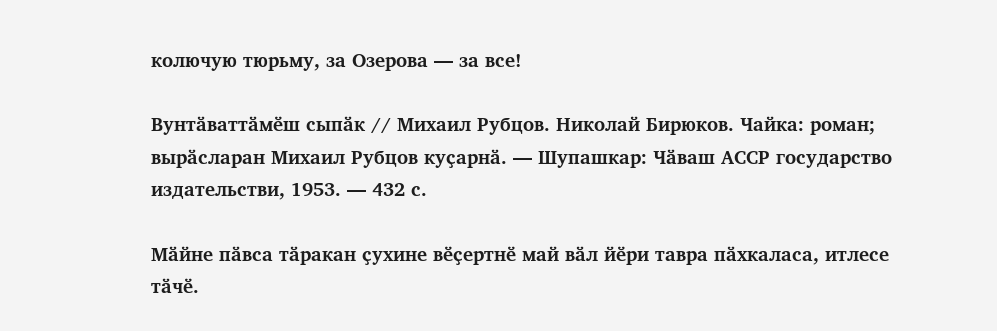колючую тюрьму, за Озерова — за все!

Вунтӑваттӑмӗш сыпӑк // Михаил Рубцов. Николай Бирюков. Чайка: роман; вырӑсларан Михаил Рубцов куҫарнӑ. — Шупашкар: Чӑваш АССР государство издательстви, 1953. — 432 с.

Мӑйне пӑвса тӑракан ҫухине вӗҫертнӗ май вӑл йӗри тавра пӑхкаласа, итлесе тӑчӗ.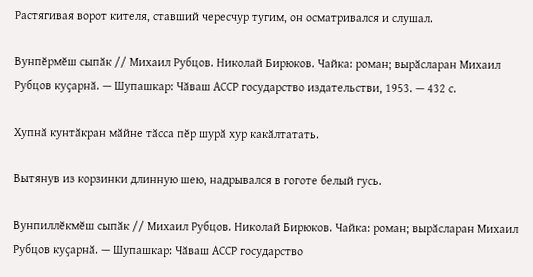Растягивая ворот кителя, ставший чересчур тугим, он осматривался и слушал.

Вунпӗрмӗш сыпӑк // Михаил Рубцов. Николай Бирюков. Чайка: роман; вырӑсларан Михаил Рубцов куҫарнӑ. — Шупашкар: Чӑваш АССР государство издательстви, 1953. — 432 с.

Хупнӑ кунтӑкран мӑйне тӑсса пӗр шурӑ хур какӑлтатать.

Вытянув из корзинки длинную шею, надрывался в гоготе белый гусь.

Вунпиллӗкмӗш сыпӑк // Михаил Рубцов. Николай Бирюков. Чайка: роман; вырӑсларан Михаил Рубцов куҫарнӑ. — Шупашкар: Чӑваш АССР государство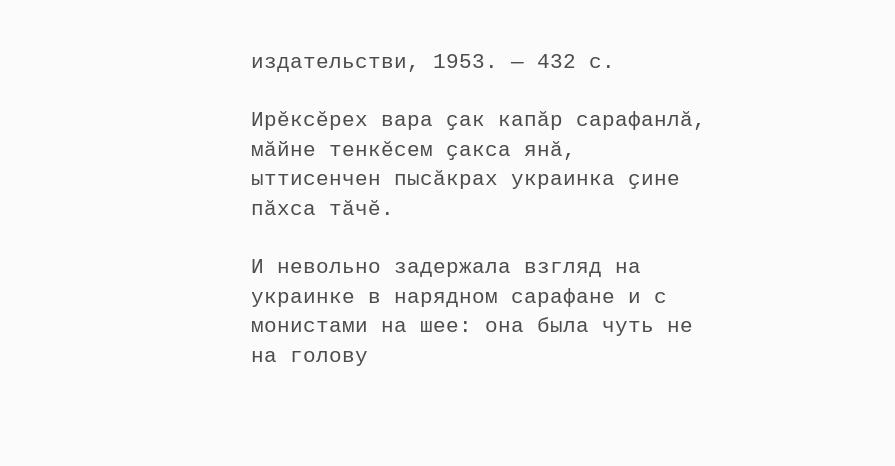издательстви, 1953. — 432 с.

Ирӗксӗрех вара ҫак капӑр сарафанлӑ, мӑйне тенкӗсем ҫакса янӑ, ыттисенчен пысӑкрах украинка ҫине пӑхса тӑчӗ.

И невольно задержала взгляд на украинке в нарядном сарафане и с монистами на шее: она была чуть не на голову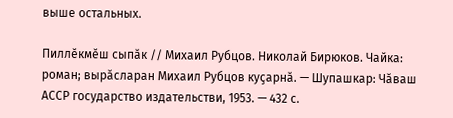выше остальных.

Пиллӗкмӗш сыпӑк // Михаил Рубцов. Николай Бирюков. Чайка: роман; вырӑсларан Михаил Рубцов куҫарнӑ. — Шупашкар: Чӑваш АССР государство издательстви, 1953. — 432 с.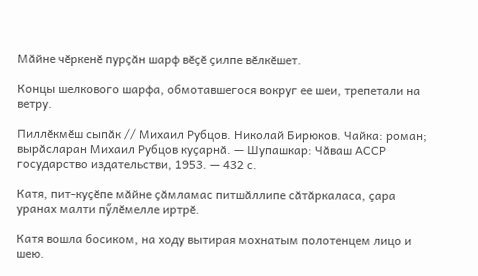Мӑйне чӗркенӗ пурҫӑн шарф вӗҫӗ ҫилпе вӗлкӗшет.

Концы шелкового шарфа, обмотавшегося вокруг ее шеи, трепетали на ветру.

Пиллӗкмӗш сыпӑк // Михаил Рубцов. Николай Бирюков. Чайка: роман; вырӑсларан Михаил Рубцов куҫарнӑ. — Шупашкар: Чӑваш АССР государство издательстви, 1953. — 432 с.

Катя, пит-куҫӗпе мӑйне ҫӑмламас питшӑллипе сӑтӑркаласа, ҫара уранах малти пӳлӗмелле иртрӗ.

Катя вошла босиком, на ходу вытирая мохнатым полотенцем лицо и шею.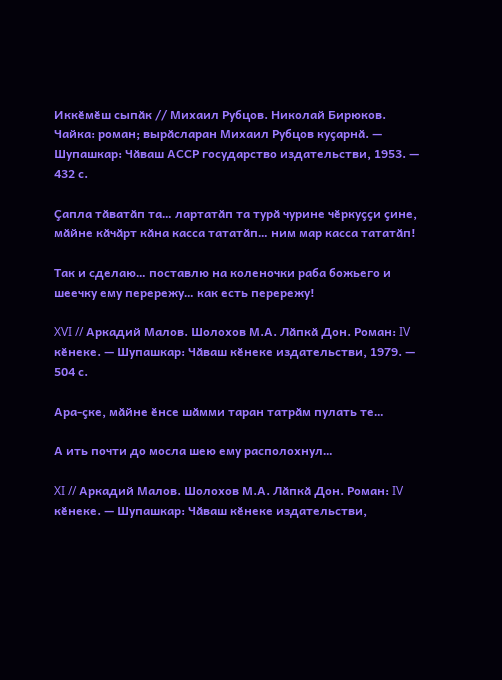Иккӗмӗш сыпӑк // Михаил Рубцов. Николай Бирюков. Чайка: роман; вырӑсларан Михаил Рубцов куҫарнӑ. — Шупашкар: Чӑваш АССР государство издательстви, 1953. — 432 с.

Ҫапла тӑватӑп та… лартатӑп та турӑ чурине чӗркуҫҫи ҫине, мӑйне кӑчӑрт кӑна касса тататӑп… ним мар касса тататӑп!

Так и сделаю… поставлю на коленочки раба божьего и шеечку ему перережу… как есть перережу!

XVI // Аркадий Малов. Шолохов М.А. Лӑпкӑ Дон. Роман: IV кӗнеке. — Шупашкар: Чӑваш кӗнеке издательстви, 1979. — 504 с.

Ара-ҫке, мӑйне ӗнсе шӑмми таран татрӑм пулать те…

А ить почти до мосла шею ему располохнул…

XI // Аркадий Малов. Шолохов М.А. Лӑпкӑ Дон. Роман: IV кӗнеке. — Шупашкар: Чӑваш кӗнеке издательстви,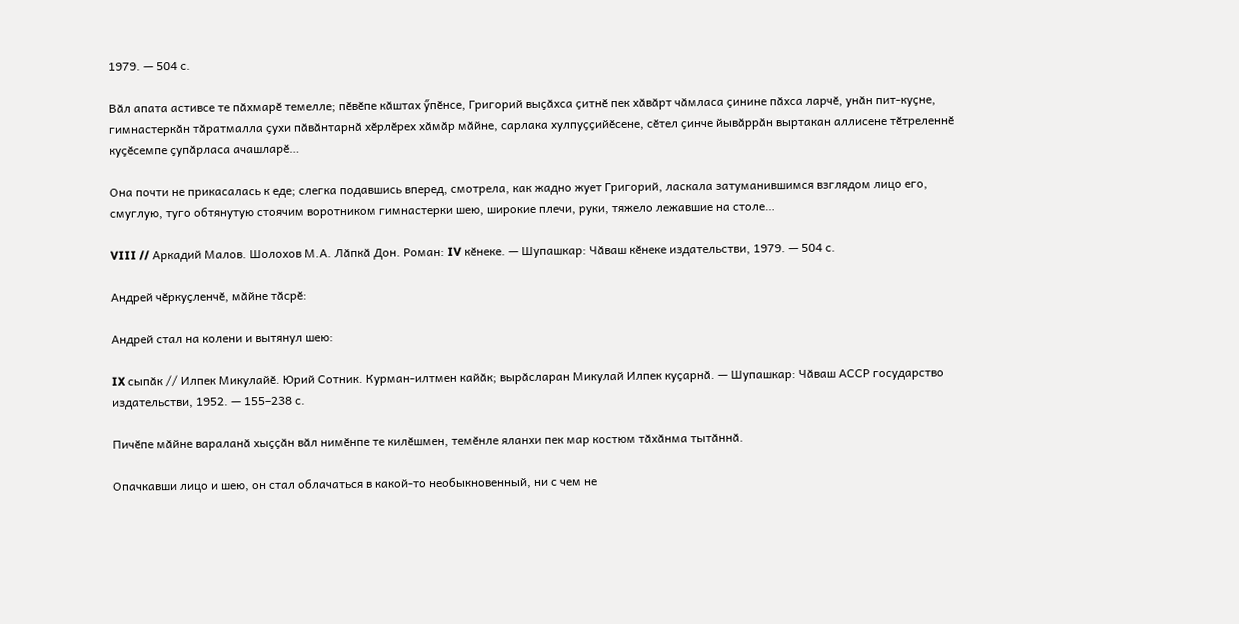1979. — 504 с.

Вӑл апата астивсе те пӑхмарӗ темелле; пӗвӗпе кӑштах ӳпӗнсе, Григорий выҫӑхса ҫитнӗ пек хӑвӑрт чӑмласа ҫинине пӑхса ларчӗ, унӑн пит-куҫне, гимнастеркӑн тӑратмалла ҫухи пӑвӑнтарнӑ хӗрлӗрех хӑмӑр мӑйне, сарлака хулпуҫҫийӗсене, сӗтел ҫинче йывӑррӑн выртакан аллисене тӗтреленнӗ куҫӗсемпе ҫупӑрласа ачашларӗ…

Она почти не прикасалась к еде; слегка подавшись вперед, смотрела, как жадно жует Григорий, ласкала затуманившимся взглядом лицо его, смуглую, туго обтянутую стоячим воротником гимнастерки шею, широкие плечи, руки, тяжело лежавшие на столе…

VIII // Аркадий Малов. Шолохов М.А. Лӑпкӑ Дон. Роман: IV кӗнеке. — Шупашкар: Чӑваш кӗнеке издательстви, 1979. — 504 с.

Андрей чӗркуҫленчӗ, мӑйне тӑсрӗ:

Андрей стал на колени и вытянул шею:

IX сыпӑк // Илпек Микулайӗ. Юрий Сотник. Курман-илтмен кайӑк; вырӑсларан Микулай Илпек куҫарнӑ. — Шупашкар: Чӑваш АССР государство издательстви, 1952. — 155–238 с.

Пичӗпе мӑйне вараланӑ хыҫҫӑн вӑл нимӗнпе те килӗшмен, темӗнле яланхи пек мар костюм тӑхӑнма тытӑннӑ.

Опачкавши лицо и шею, он стал облачаться в какой-то необыкновенный, ни с чем не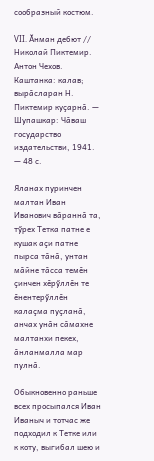сообразный костюм.

VII. Ӑнман дебют // Николай Пиктемир. Антон Чехов. Каштанка: калав; вырӑсларан Н. Пиктемир куҫарнӑ. — Шупашкар: Чӑваш государство издательстви, 1941. — 48 с.

Яланах пуринчен малтан Иван Иванович вӑраннӑ та, тӳрех Тетка патне е кушак аҫи патне пырса тӑнӑ, унтан мӑйне тӑсса темӗн ҫинчен хӗрӳллӗн те ӗнентерӳллӗн калаҫма пуҫланӑ, анчах унӑн сӑмахне малтанхи пекех, ӑнланмалла мар пулнӑ.

Обыкновенно раньше всех просыпался Иван Иваныч и тотчас же подходил к Тетке или к коту, выгибал шею и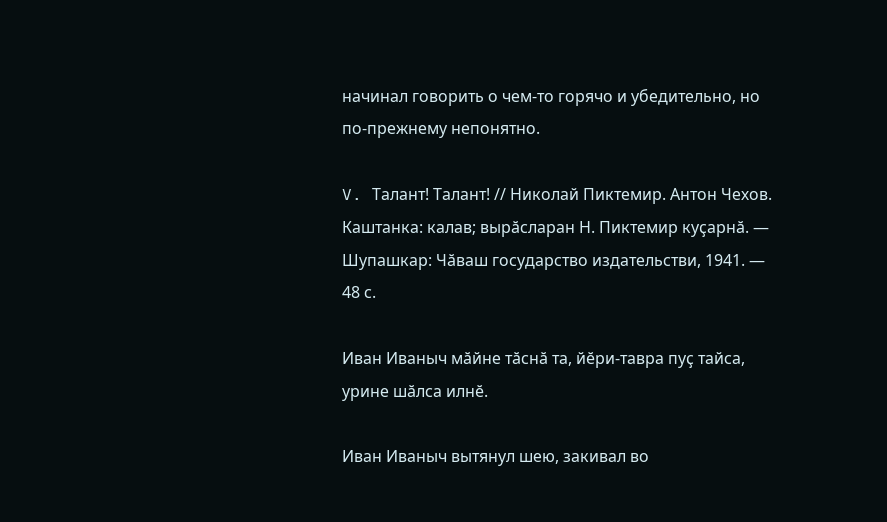начинал говорить о чем-то горячо и убедительно, но по-прежнему непонятно.

V. Талант! Талант! // Николай Пиктемир. Антон Чехов. Каштанка: калав; вырӑсларан Н. Пиктемир куҫарнӑ. — Шупашкар: Чӑваш государство издательстви, 1941. — 48 с.

Иван Иваныч мӑйне тӑснӑ та, йӗри-тавра пуҫ тайса, урине шӑлса илнӗ.

Иван Иваныч вытянул шею, закивал во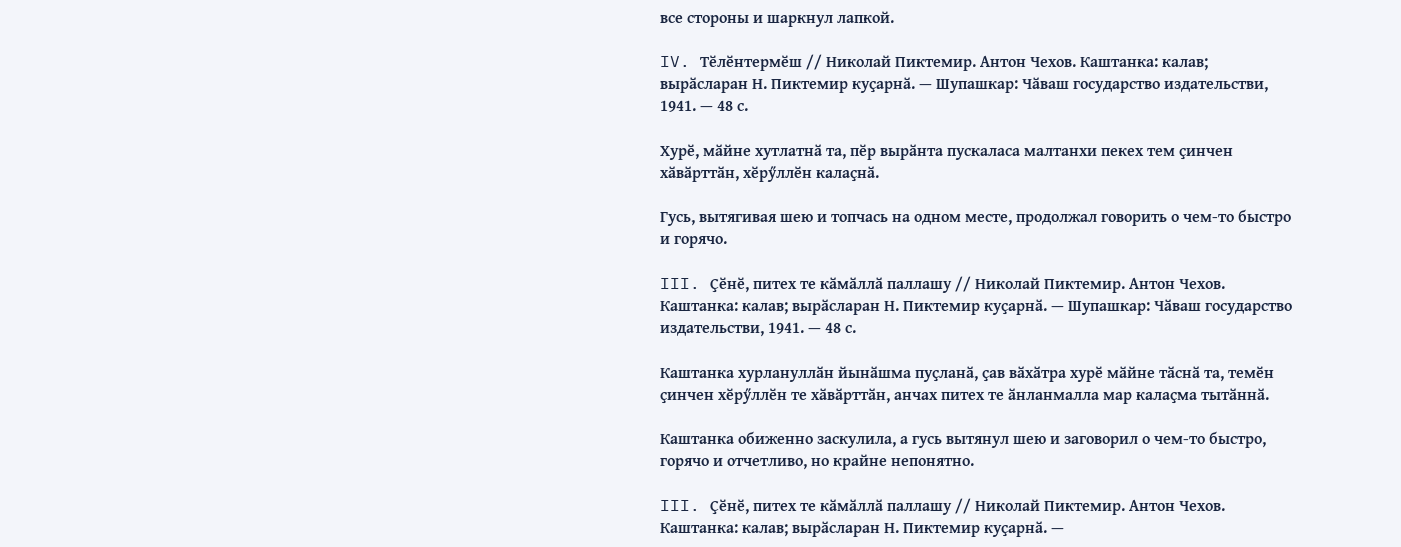все стороны и шаркнул лапкой.

IV. Тӗлӗнтермӗш // Николай Пиктемир. Антон Чехов. Каштанка: калав; вырӑсларан Н. Пиктемир куҫарнӑ. — Шупашкар: Чӑваш государство издательстви, 1941. — 48 с.

Хурӗ, мӑйне хутлатнӑ та, пӗр вырӑнта пускаласа малтанхи пекех тем ҫинчен хӑвӑрттӑн, хӗрӳллӗн калаҫнӑ.

Гусь, вытягивая шею и топчась на одном месте, продолжал говорить о чем-то быстро и горячо.

III. Ҫӗнӗ, питех те кӑмӑллӑ паллашу // Николай Пиктемир. Антон Чехов. Каштанка: калав; вырӑсларан Н. Пиктемир куҫарнӑ. — Шупашкар: Чӑваш государство издательстви, 1941. — 48 с.

Каштанка хурлануллӑн йынӑшма пуҫланӑ, ҫав вӑхӑтра хурӗ мӑйне тӑснӑ та, темӗн ҫинчен хӗрӳллӗн те хӑвӑрттӑн, анчах питех те ӑнланмалла мар калаҫма тытӑннӑ.

Каштанка обиженно заскулила, а гусь вытянул шею и заговорил о чем-то быстро, горячо и отчетливо, но крайне непонятно.

III. Ҫӗнӗ, питех те кӑмӑллӑ паллашу // Николай Пиктемир. Антон Чехов. Каштанка: калав; вырӑсларан Н. Пиктемир куҫарнӑ. —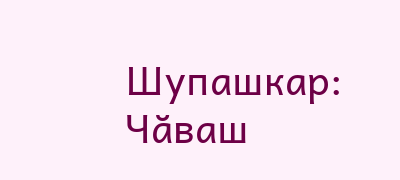Шупашкар: Чӑваш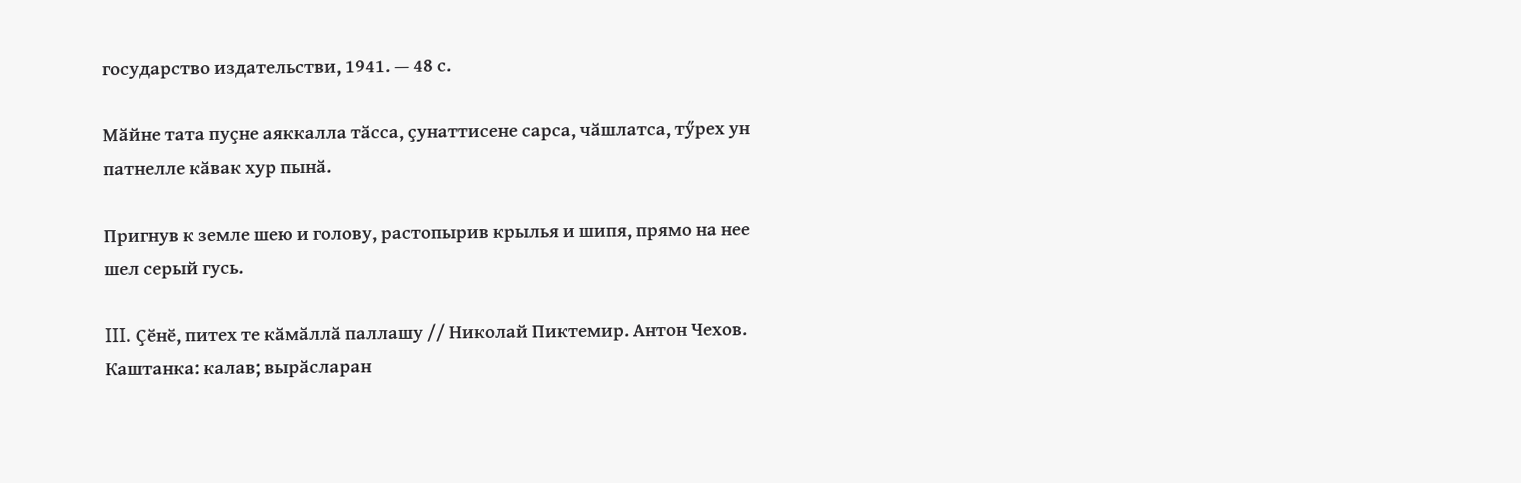государство издательстви, 1941. — 48 с.

Мӑйне тата пуҫне аяккалла тӑсса, ҫунаттисене сарса, чӑшлатса, тӳрех ун патнелле кӑвак хур пынӑ.

Пригнув к земле шею и голову, растопырив крылья и шипя, прямо на нее шел серый гусь.

III. Ҫӗнӗ, питех те кӑмӑллӑ паллашу // Николай Пиктемир. Антон Чехов. Каштанка: калав; вырӑсларан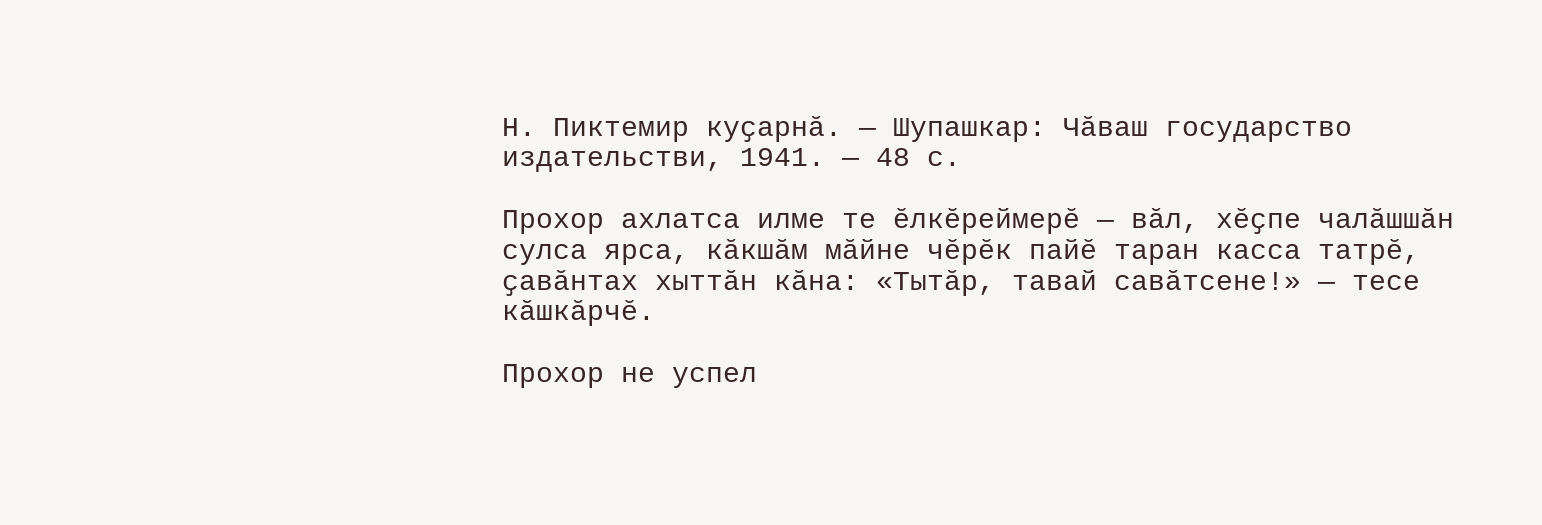Н. Пиктемир куҫарнӑ. — Шупашкар: Чӑваш государство издательстви, 1941. — 48 с.

Прохор ахлатса илме те ӗлкӗреймерӗ — вӑл, хӗҫпе чалӑшшӑн сулса ярса, кӑкшӑм мӑйне чӗрӗк пайӗ таран касса татрӗ, ҫавӑнтах хыттӑн кӑна: «Тытӑр, тавай савӑтсене!» — тесе кӑшкӑрчӗ.

Прохор не успел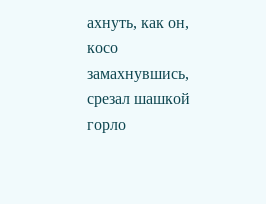ахнуть, как он, косо замахнувшись, срезал шашкой горло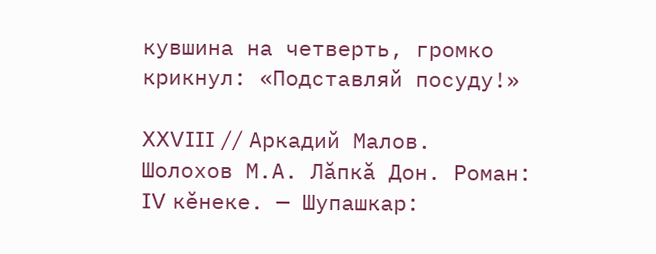кувшина на четверть, громко крикнул: «Подставляй посуду!»

XXVIII // Аркадий Малов. Шолохов М.А. Лӑпкӑ Дон. Роман: IV кӗнеке. — Шупашкар: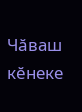Чӑваш кӗнеке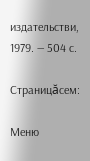издательстви, 1979. — 504 с.

Страницăсем:

Меню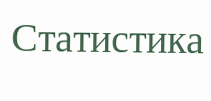Статистика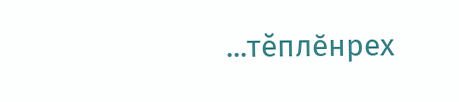...тĕплӗнрех